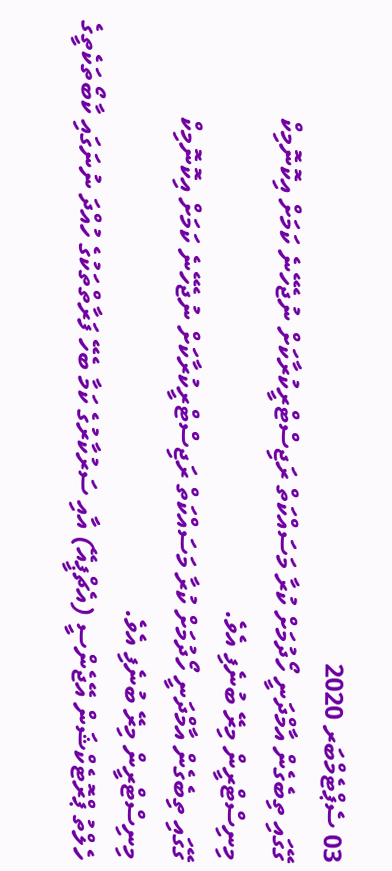03 ސެޕްޓެމްބަރ 2020
ގޭގައި ތިބެގެން އާމްދަނީ ހޯދުމަށް ކުރާ މަސައްކަތް ރަޖިސްޓްރީކުރާކަށް ނުޖެހޭނެ ކަމަށް އިކޮނޮމިކް މިނިސްޓްރީން މިރޭ ބުނެފި އެވެ.
ގޭގައި ތިބެގެން އާމްދަނީ ހޯދުމަށް ކުރާ މަސައްކަތް ރަޖިސްޓްރީކުރާކަށް ނުޖެހޭނެ ކަމަށް އިކޮނޮމިކް މިނިސްޓްރީން މިރޭ ބުނެފި އެވެ.
ހެލްތު ޕްރޮޓެކްޝަން އޭޖެންސީ (އެޗްޕީއޭ) އާއި ސަރުކާރުގެ ކަމާ ބެހޭ ފަރާތްތަކުގެ ހުއްދަ ނުނަގައި ކާބޯތަކެތީގެ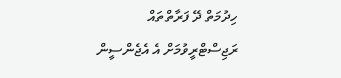ހިދުމަތް ދޭ ފަރާތްތައް ރަޖިސްޓްރީވުމަށް އެ އެޖެންސީން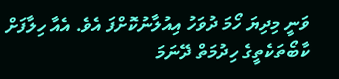ވަނީ މިދިޔަ ހޯމަ ދުވަހު އިއުލާނުކޮށްފަ އެވެ. އެއާ ހިލާފަށް ކާބޯތަކެތީގެ ހިދުމަތް ދޭނަމަ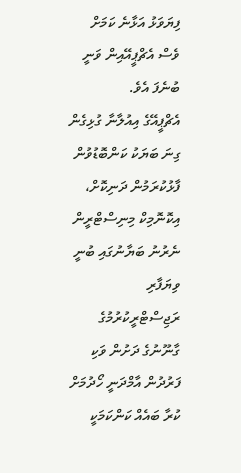ފިޔަވަޅު އަޅާނެ ކަމަށް ވެސް އެޗްޕީއޭއިން ވަނީ ބުނެފަ އެވެ.
އެޗްޕީއޭގެ އިއުލާނާ ގުޅިގެން ގިނަ ބަޔަކު ކަންބޮޑުވުން ފާޅުކުރަމުން ދަނިކޮށް، އިކޮނޮމިކް މިނިސްޓްރީން ނެރުނު ބަޔާނުގައި ބުނީ ވިޔަފާރި ރަޖިސްޓްރީކުރުމުގެ ގާނޫނުގެ ދަށުން ވަކި ފަރުދުން އާމްދަނީ ހޯދުމަށް ކުރާ ބައެއް ކަންކަމަކީ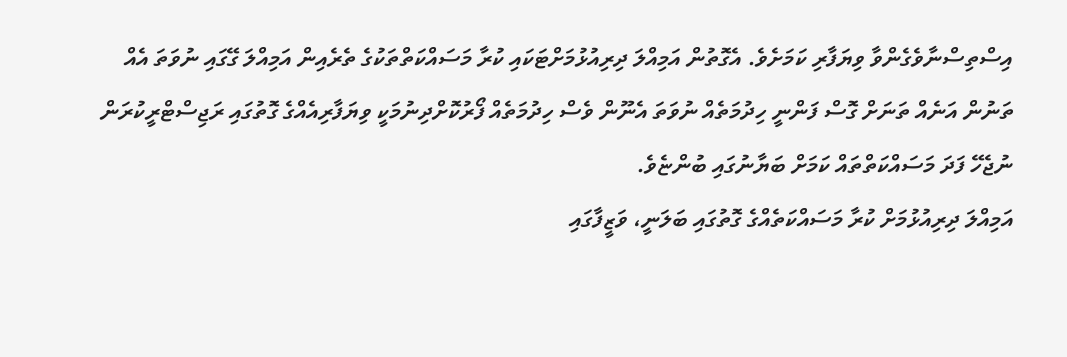އިސްތިސްނާވެގެންވާ ވިޔަފާރި ކަމަށެވެ. އެގޮތުން އަމިއްލަ ދިރިއުޅުމަށްޓަކައި ކުރާ މަސައްކަތްތަކުގެ ތެރެއިން އަމިއްލަ ގޭގައި ނުވަތަ އެއް ތަނުން އަނެއް ތަނަށް ގޮސް ފަންނީ ހިދުމަތެއް ނުވަތަ އެނޫން ވެސް ހިދުމަތެއް ފޯރުކޮށްދިނުމަކީ ވިޔަފާރިއެއްގެ ގޮތުގައި ރަޖިސްޓްރީކުރަން ނުޖެހޭ ފަދަ މަސައްކަތްތައް ކަމަށް ބަޔާނުގައި ބުންޏެވެ.
އަމިއްލަ ދިރިއުޅުމަށް ކުރާ މަސައްކަތެއްގެ ގޮތުގައި ބަލަނީ، ވަޒީފާގައި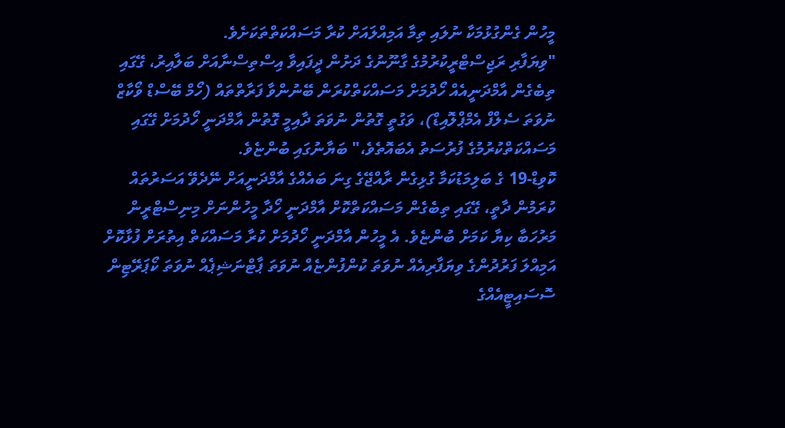މީހުން ގެންގުޅުމަކާ ނުލައި ތިމާ އަމިއްލައަށް ކުރާ މަސައްކަތްތަކަށެވެ.
"ވިޔަފާރި ރަޖިސްޓްރީކުރުމުގެ ގާނޫނުގެ ދަށުން ދީފައިވާ އިސްތިސްނާއަށް ބަލާއިރު، ގޭގައި ތިބެގެން އާމްދަނީއެއް ހޯދުމަށް މަސައްކަތްކުރަން ބޭނުންވާ ފަރާތްތައް (ހޯމް ބޭސްޑް ވޯކާޒް ނުވަތަ ސެލްފް އެމްޕްލޮއިޑް)، ވަގުތީ ގޮތުން ނުވަތަ ދާއިމީ ގޮތުން އާމްދަނީ ހޯދުމަށް ގޭގައި މަސައްކަތްކުރުމުގެ ފުރުސަތު އެބައޮތެވެ،" ބަޔާނުގައި ބުންޏެވެ.
ކޮވިޑް-19 ގެ ބަލިމަޑުކަމާ ގުޅިގެން ރާއްޖޭގެ ގިނަ ބައެއްގެ އާމްދަނީއަށް ނޭދެވޭ އަސަރުތައް ކުރަމުން ދާތީ، ގޭގައި ތިބެގެން މަސައްކަތްކޮށް އާމްދަނީ ހޯދާ މީހުންނަށް މިނިސްޓްރީން މަރުހަބާ ކިޔާ ކަމަށް ބުންޏެވެ. އެ މީހުން އާމްދަނީ ހޯދުމަށް ކުރާ މަސައްކަތް އިތުރަށް ފުޅާކޮށް އަމިއްލަ ފަރުދުންގެ ވިޔަފާރިއެއް ނުވަތަ ކުންފުންޏެއް ނުވަތަ ޕާޓްނަޝިޕެއް ނުވަތަ ކޯޕަރޭޓިން ސޮސައިޓީއެއްގެ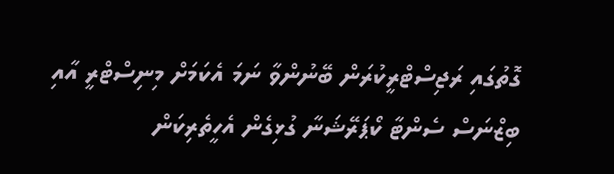ގޮތުގައި ރަޖިސްޓްރީކުރަން ބޭނުންވާ ނަމަ އެކަމަށް މިނިސްޓްރީ އާއި ބިޒްނަސް ސެންޓާ ކޯޕަރޭޝަނާ ގުޅިގެން އެހީތެރިކަން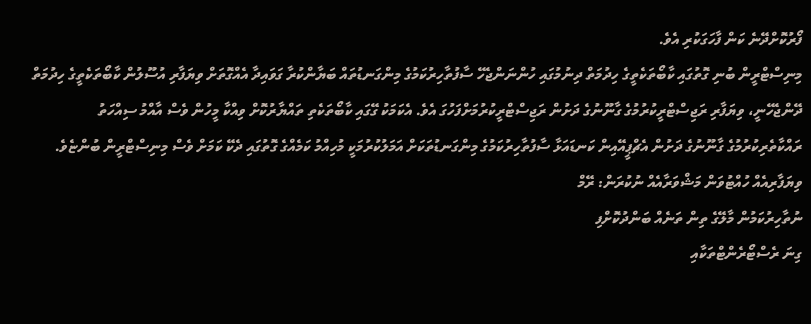ފޯރުކޮށްދޭނެ ކަން ފާހަގަކުރި އެވެ.
މިނިސްޓްރީން ބުނި ގޮތުގައި ކާބޯތަކެތީގެ ހިދުމަތް ދިނުމުގައި ހުންނަންޖެހޭ ސާފުތާހިރުކަމުގެ މިންގަނޑުތައް ބަޔާންކުރާ ގަވައިދާ އެއްގޮތަށް ވިޔަފާރި އުސޫލުން ކާބޯތަކެތީގެ ހިދުމަތް ދޭންޖެހޭނީ، ވިޔަފާރި ރަޖިސްޓްރީކުރުމުގެ ގާނޫނުގެ ދަށުން ރަޖިސްޓްރީކުރުމަށްފަހުގަ އެވެ. އެކަމަކު ގޭގައި ކާބޯތަކެތި ތައްޔާރުކޮށް ވިއްކާ މީހުން ވެސް އާއްމު ސިއްހަތު ރައްކާތެރިކުރުމުގެ ގާނޫނުގެ ދަށުން އެޗްޕީއޭއިން ކަނޑައަޅާ ސާފުތާހިރުކަމުގެ މިންގަނޑުތަކަށް އަމަލުކުރުމަކީ މުހިއްމު ކަމެއްގެ ގޮތުގައި ދެކޭ ކަމަށް ވެސް މިނިސްޓްރީން ބުންޏެވެ.
ވިޔަފާރިއެއް ހުއްޓުވަން މަޝްވަރާއެއް ނުކުރަން: ރޭމް
ނުތާހިރުކަމުން މާލޭގެ ތިން ތަނެއް ބަންދުކޮށްފި
ގިނަ ރެސްޓޯރެންޓްތަކާއި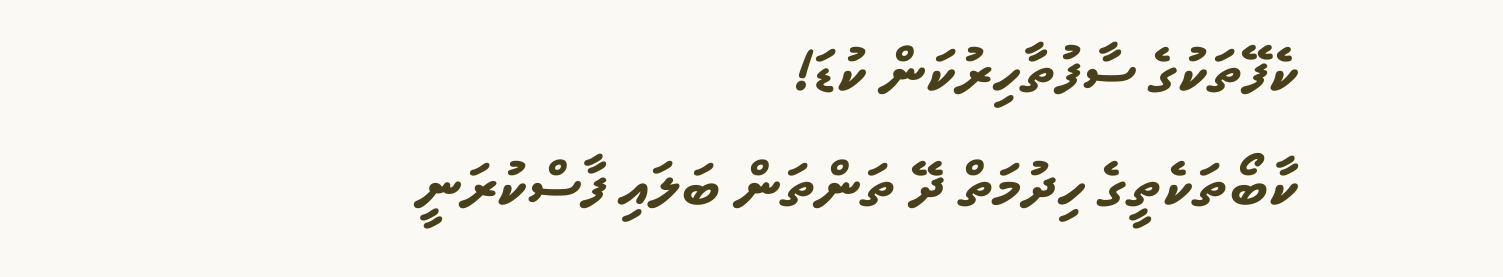ކެފޭތަކުގެ ސާފުތާހިރުކަން ކުޑަ!
ކާބޯތަކެތީގެ ހިދުމަތް ދޭ ތަންތަން ބަލައި ފާސްކުރަނީ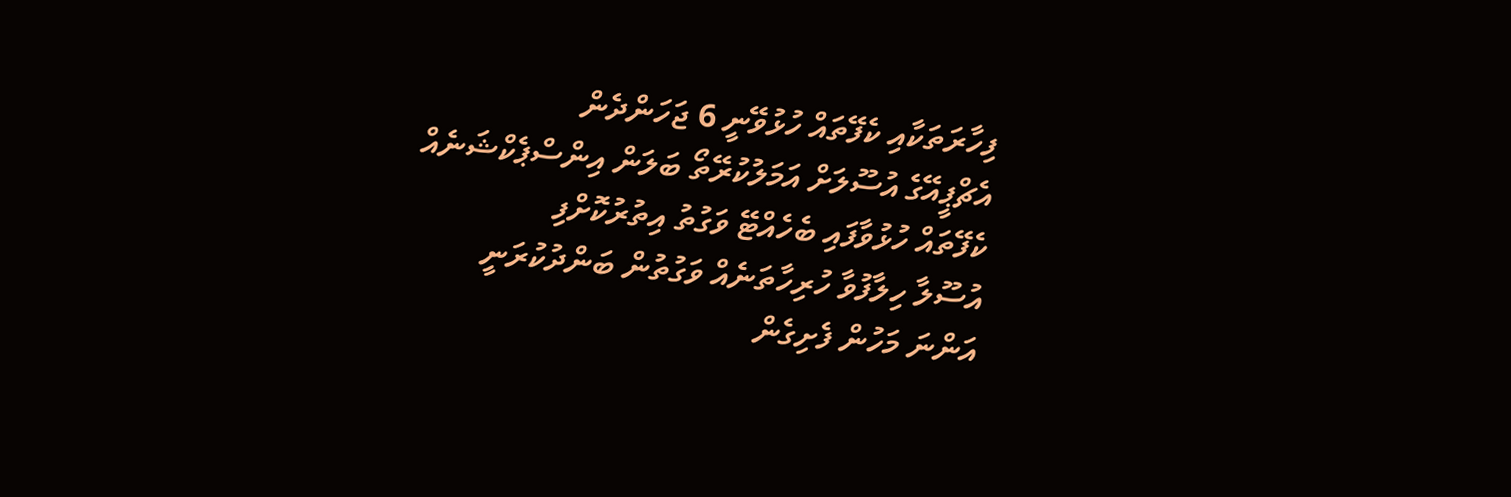ފިހާރަތަކާއި ކެފޭތައް ހުޅުވޭނީ 6 ޖަހަންދެން
އެޗްޕީއޭގެ އުސޫލަށް އަމަލުކުރޭތޯ ބަލަން އިންސްޕެކްޝަނެއް
ކެފޭތައް ހުޅުވާފައި ބެހެއްޓޭ ވަގުތު އިތުރުކޮށްފި
އުސޫލާ ހިލާފުވާ ހުރިހާތަނެއް ވަގުތުން ބަންދުކުރަނީ
އަންނަ މަހުން ފެށިގެން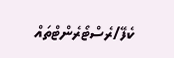ކެފޭ/ރެސްޓޯރެންޓްތައް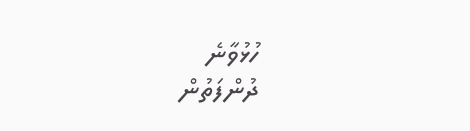ހުޅުވާނެ
ދުންފަތުން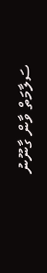ސަލާމަތް ވާން ގާނޫނު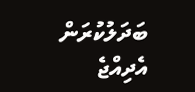ބަދަލުކުރަން އެދިއްޖެ